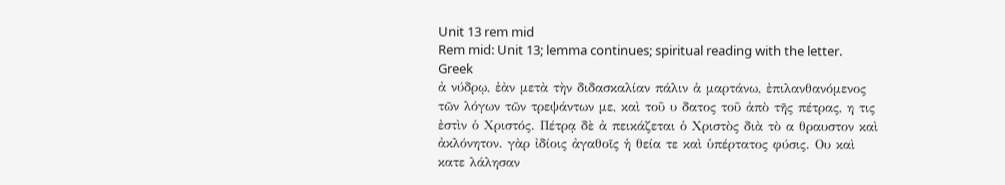Unit 13 rem mid
Rem mid: Unit 13; lemma continues; spiritual reading with the letter.
Greek
ἀ νύδρῳ, ἐὰν μετὰ τὴν διδασκαλίαν πάλιν ἁ μαρτάνω, ἐπιλανθανόμενος τῶν λόγων τῶν τρεψάντων με, καὶ τοῦ υ δατος τοῦ ἀπὸ τῆς πέτρας, η τις ἐστὶν ὁ Χριστός. Πέτρᾳ δὲ ἀ πεικάζεται ὁ Χριστὸς διὰ τὸ α θραυστον καὶ ἀκλόνητον. γὰρ ἰδίοις ἀγαθοῖς ἡ θεία τε καὶ ὑπέρτατος φύσις. Ου καὶ κατε λάλησαν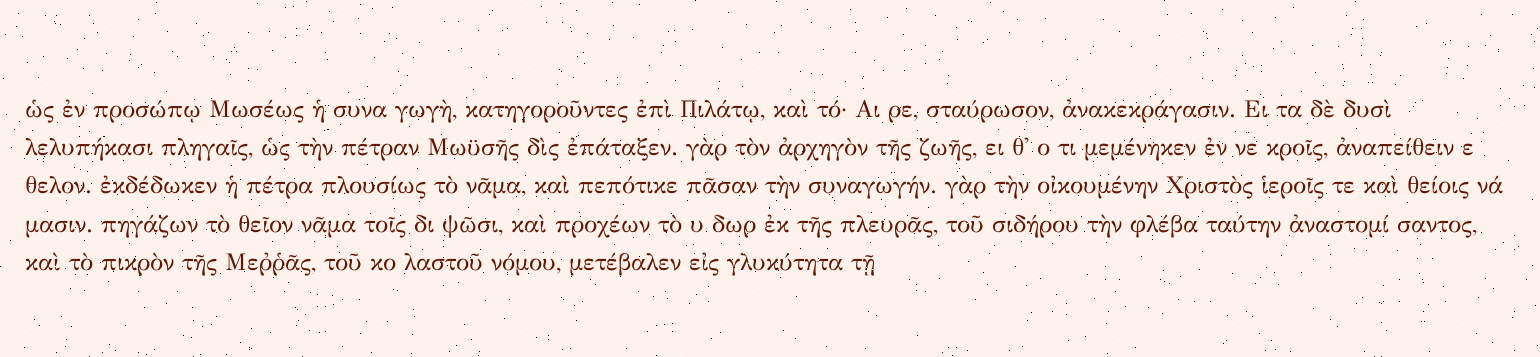ὡς ἐν προσώπῳ Μωσέως ἡ συνα γωγὴ, κατηγοροῦντες ἐπὶ Πιλάτῳ, καὶ τό· Αι ρε, σταύρωσον, ἀνακεκράγασιν. Ει τα δὲ δυσὶ λελυπήκασι πληγαῖς, ὡς τὴν πέτραν Μωϋσῆς δὶς ἐπάταξεν. γὰρ τὸν ἀρχηγὸν τῆς ζωῆς, ει θ' ο τι μεμένηκεν ἐν νε κροῖς, ἀναπείθειν ε θελον. ἐκδέδωκεν ἡ πέτρα πλουσίως τὸ νᾶμα, καὶ πεπότικε πᾶσαν τὴν συναγωγήν. γὰρ τὴν οἰκουμένην Χριστὸς ἱεροῖς τε καὶ θείοις νά μασιν. πηγάζων τὸ θεῖον νᾶμα τοῖς δι ψῶσι, καὶ προχέων τὸ υ δωρ ἐκ τῆς πλευρᾶς, τοῦ σιδήρου τὴν φλέβα ταύτην ἀναστομί σαντος, καὶ τὸ πικρὸν τῆς Μεῤῥᾶς, τοῦ κο λαστοῦ νόμου, μετέβαλεν εἰς γλυκύτητα τῇ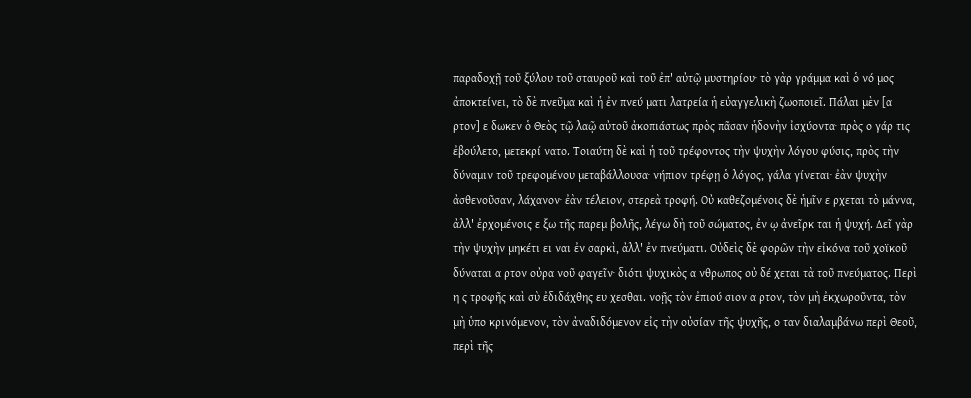παραδοχῇ τοῦ ξύλου τοῦ σταυροῦ καὶ τοῦ ἐπ' αὐτῷ μυστηρίου· τὸ γὰρ γράμμα καὶ ὁ νό μος ἀποκτείνει, τὸ δὲ πνεῦμα καὶ ἡ ἐν πνεύ ματι λατρεία ἡ εὐαγγελικὴ ζωοποιεῖ. Πάλαι μὲν [α ρτον] ε δωκεν ὁ Θεὸς τῷ λαῷ αὐτοῦ ἀκοπιάστως πρὸς πᾶσαν ἡδονὴν ἰσχύοντα· πρὸς ο γάρ τις ἐβούλετο, μετεκρί νατο. Τοιαύτη δὲ καὶ ἡ τοῦ τρέφοντος τὴν ψυχὴν λόγου φύσις, πρὸς τὴν δύναμιν τοῦ τρεφομένου μεταβάλλουσα· νήπιον τρέφῃ ὁ λόγος, γάλα γίνεται· ἐὰν ψυχὴν ἀσθενοῦσαν, λάχανον· ἐὰν τέλειον, στερεὰ τροφή. Οὐ καθεζομένοις δὲ ἡμῖν ε ρχεται τὸ μάννα, ἀλλ' ἐρχομένοις ε ξω τῆς παρεμ βολῆς, λέγω δὴ τοῦ σώματος, ἐν ῳ ἀνεῖρκ ται ἡ ψυχή. ∆εῖ γὰρ τὴν ψυχὴν μηκέτι ει ναι ἐν σαρκὶ, ἀλλ' ἐν πνεύματι. Οὐδεὶς δὲ φορῶν τὴν εἰκόνα τοῦ χοϊκοῦ δύναται α ρτον οὐρα νοῦ φαγεῖν· διότι ψυχικὸς α νθρωπος οὐ δέ χεται τὰ τοῦ πνεύματος. Περὶ η ς τροφῆς καὶ σὺ ἐδιδάχθης ευ χεσθαι. νοῇς τὸν ἐπιού σιον α ρτον, τὸν μὴ ἐκχωροῦντα, τὸν μὴ ὑπο κρινόμενον, τὸν ἀναδιδόμενον εἰς τὴν οὐσίαν τῆς ψυχῆς, ο ταν διαλαμβάνω περὶ Θεοῦ, περὶ τῆς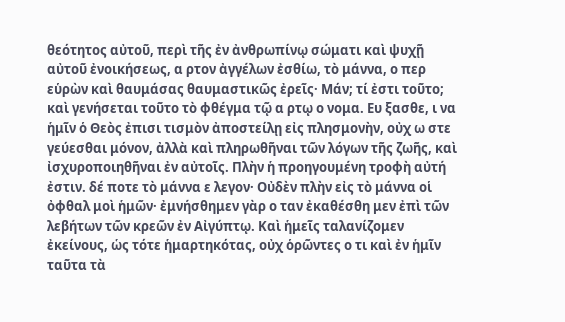θεότητος αὐτοῦ, περὶ τῆς ἐν ἀνθρωπίνῳ σώματι καὶ ψυχῇ αὐτοῦ ἐνοικήσεως, α ρτον ἀγγέλων ἐσθίω, τὸ μάννα, ο περ εὑρὼν καὶ θαυμάσας θαυμαστικῶς ἐρεῖς· Μάν; τί ἐστι τοῦτο; καὶ γενήσεται τοῦτο τὸ φθέγμα τῷ α ρτῳ ο νομα. Ευ ξασθε, ι να ἡμῖν ὁ Θεὸς ἐπισι τισμὸν ἀποστείλῃ εἰς πλησμονὴν, οὐχ ω στε γεύεσθαι μόνον, ἀλλὰ καὶ πληρωθῆναι τῶν λόγων τῆς ζωῆς, καὶ ἰσχυροποιηθῆναι ἐν αὐτοῖς. Πλὴν ἡ προηγουμένη τροφὴ αὐτή ἐστιν. δέ ποτε τὸ μάννα ε λεγον· Οὐδὲν πλὴν εἰς τὸ μάννα οἱ ὀφθαλ μοὶ ἡμῶν· ἐμνήσθημεν γὰρ ο ταν ἐκαθέσθη μεν ἐπὶ τῶν λεβήτων τῶν κρεῶν ἐν Αἰγύπτῳ. Καὶ ἡμεῖς ταλανίζομεν ἐκείνους, ὡς τότε ἡμαρτηκότας, οὐχ ὁρῶντες ο τι καὶ ἐν ἡμῖν ταῦτα τὰ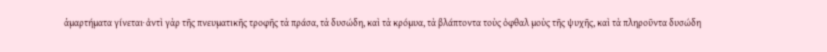ἁμαρτήματα γίνεται· ἀντὶ γὰρ τῆς πνευματικῆς τροφῆς τὰ πράσα, τὰ δυσώδη, καὶ τὰ κρόμυα, τὰ βλάπτοντα τοὺς ὀφθαλ μοὺς τῆς ψυχῆς, καὶ τὰ πληροῦντα δυσώδη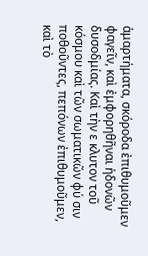ἁμαρτήματα, σκόροδα ἐπιθυμοῦμεν φαγεῖν, καὶ ἐμφορηθῆναι ἡδονῶν δυσοδμίας. Καὶ τὴν ε κλυτον τοῦ κόσμου καὶ τῶν σωματικῶν φύ σιν ποθοῦντες, πεπόνων ἐπιθυμοῦμεν, καὶ τὸ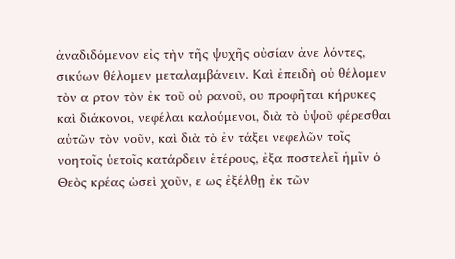ἀναδιδόμενον εἰς τὴν τῆς ψυχῆς οὐσίαν ἀνε λόντες, σικύων θέλομεν μεταλαμβάνειν. Καὶ ἐπειδὴ οὐ θέλομεν τὸν α ρτον τὸν ἐκ τοῦ οὐ ρανοῦ, ου προφῆται κήρυκες καὶ διάκονοι, νεφέλαι καλούμενοι, διὰ τὸ ὑψοῦ φέρεσθαι αὐτῶν τὸν νοῦν, καὶ διὰ τὸ ἐν τάξει νεφελῶν τοῖς νοητοῖς ὑετοῖς κατάρδειν ἑτέρους, ἐξα ποστελεῖ ἡμῖν ὁ Θεὸς κρέας ὡσεὶ χοῦν, ε ως ἐξέλθῃ ἐκ τῶν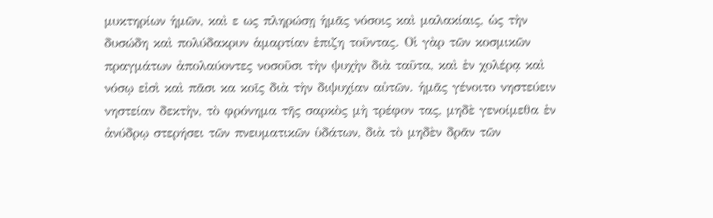μυκτηρίων ἡμῶν, καὶ ε ως πληρώσῃ ἡμᾶς νόσοις καὶ μαλακίαις, ὡς τὴν δυσώδη καὶ πολύδακρυν ἁμαρτίαν ἐπιζη τοῦντας. Οἱ γὰρ τῶν κοσμικῶν πραγμάτων ἀπολαύοντες νοσοῦσι τὴν ψυχὴν διὰ ταῦτα, καὶ ἐν χολέρᾳ καὶ νόσῳ εἰσὶ καὶ πᾶσι κα κοῖς διὰ τὴν διψυχίαν αὐτῶν. ἡμᾶς γένοιτο νηστεύειν νηστείαν δεκτὴν, τὸ φρόνημα τῆς σαρκὸς μὴ τρέφον τας, μηδὲ γενοίμεθα ἐν ἀνύδρῳ στερήσει τῶν πνευματικῶν ὑδάτων, διὰ τὸ μηδὲν δρᾶν τῶν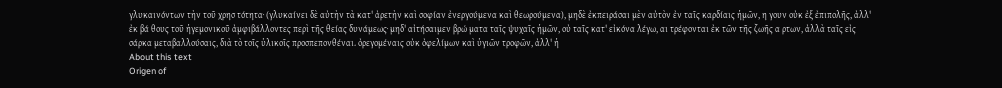γλυκαινόντων τὴν τοῦ χρησ τότητα· (γλυκαίνει δὲ αὐτὴν τὰ κατ' ἀρετὴν καὶ σοφίαν ἐνεργούμενα καὶ θεωρούμενα), μηδὲ ἐκπειράσαι μὲν αὐτὸν ἐν ταῖς καρδίαις ἡμῶν, η γουν οὐκ ἐξ ἐπιπολῆς, ἀλλ' ἐκ βά θους τοῦ ἡγεμονικοῦ ἀμφιβάλλοντες περὶ τῆς θείας δυνάμεως· μηδ' αἰτήσαιμεν βρώ ματα ταῖς ψυχαῖς ἡμῶν, οὐ ταῖς κατ' εἰκόνα λέγω, αι τρέφονται ἐκ τῶν τῆς ζωῆς α ρτων, ἀλλὰ ταῖς εἰς σάρκα μεταβαλλούσαις, διὰ τὸ τοῖς ὑλικοῖς προσπεπονθέναι. ὀρεγομέναις οὐκ ὀφελίμων καὶ ὑγιῶν τροφῶν, ἀλλ' ἡ
About this text
Origen of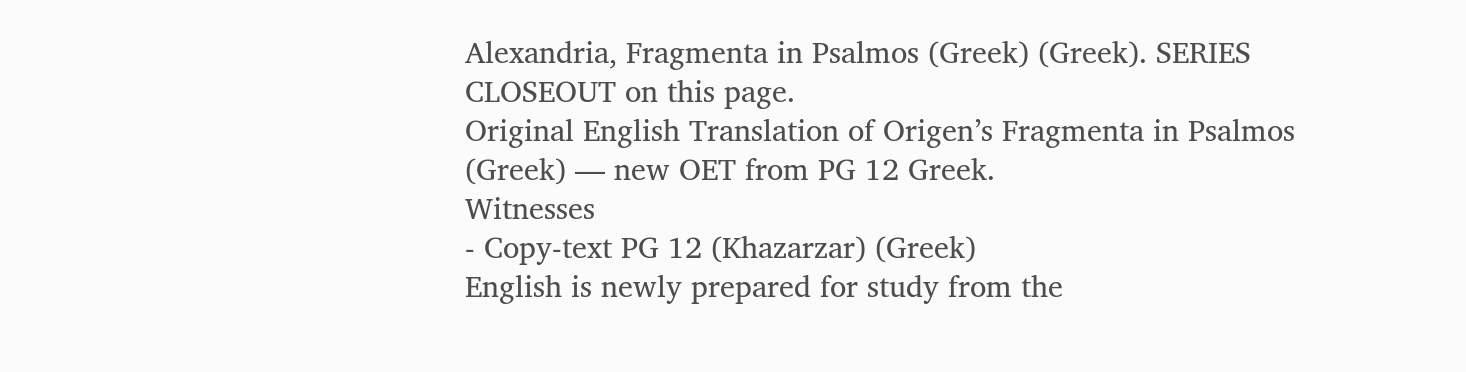Alexandria, Fragmenta in Psalmos (Greek) (Greek). SERIES CLOSEOUT on this page.
Original English Translation of Origen’s Fragmenta in Psalmos (Greek) — new OET from PG 12 Greek.
Witnesses
- Copy-text PG 12 (Khazarzar) (Greek)
English is newly prepared for study from the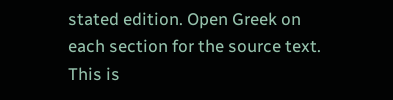stated edition. Open Greek on each section for the source text. This is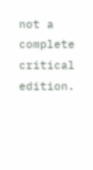not a complete critical edition.